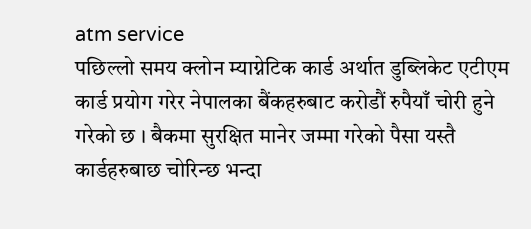atm service
पछिल्लो समय क्लोन म्याग्नेटिक कार्ड अर्थात डुब्लिकेट एटीएम कार्ड प्रयोग गरेर नेपालका बैंकहरुबाट करोडौं रुपैयाँ चोरी हुने गरेको छ । बैकमा सुरक्षित मानेर जम्मा गरेको पैसा यस्तै कार्डहरुबाछ चोरिन्छ भन्दा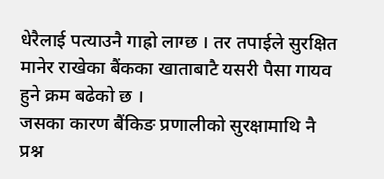धेरैलाई पत्याउनै गाह्रो लाग्छ । तर तपाईले सुरक्षित मानेर राखेका बैंकका खाताबाटै यसरी पैसा गायव हुने क्रम बढेको छ ।
जसका कारण बैंकिङ प्रणालीको सुरक्षामाथि नै प्रश्न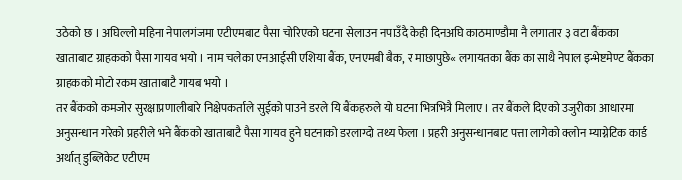उठेको छ । अघिल्लो महिना नेपालगंजमा एटीएमबाट पैसा चोरिएको घटना सेलाउन नपाउँदै केही दिनअघि काठमाण्डौमा नै लगातार ३ वटा बैंकका खाताबाट ग्राहकको पैसा गायव भयो । नाम चलेका एनआईसी एशिया बैंक, एनएमबी बैक, र माछापुछे« लगायतका बैंक का साथै नेपाल इन्भेष्टमेण्ट बैंकका ग्राहकको मोटो रकम खाताबाटै गायब भयो ।
तर बैंकको कमजोर सुरक्षाप्रणालीबारे निक्षेपकर्ताले सुईको पाउने डरले यि बैंकहरुले यो घटना भित्रभित्रै मिलाए । तर बैंकले दिएको उजुरीका आधारमा अनुसन्धान गरेको प्रहरीले भने बैंकको खाताबाटै पैसा गायव हुने घटनाको डरलाग्दो तथ्य फेला । प्रहरी अनुसन्धानबाट पत्ता लागेको क्लोन म्याग्नेटिक कार्ड अर्थात् डुब्लिकेट एटीएम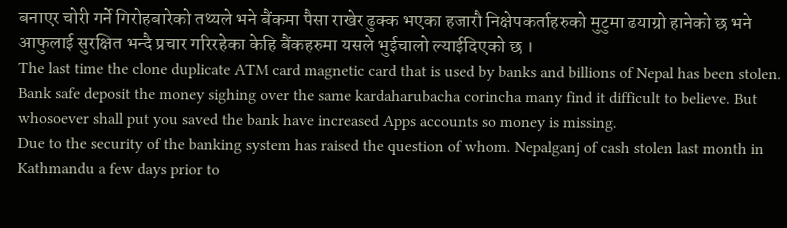बनाएर चोरी गर्ने गिरोहबारेको तथ्यले भने बैंकमा पैसा राखेर ढुक्क भएका हजारौ निक्षेपकर्ताहरुको मुटुमा ढयाग्रो हानेको छ भने आफुलाई सुरक्षित भन्दै प्रचार गरिरहेका केहि बैंकहरुमा यसले भुईचालो ल्याईदिएको छ ।
The last time the clone duplicate ATM card magnetic card that is used by banks and billions of Nepal has been stolen. Bank safe deposit the money sighing over the same kardaharubacha corincha many find it difficult to believe. But whosoever shall put you saved the bank have increased Apps accounts so money is missing.
Due to the security of the banking system has raised the question of whom. Nepalganj of cash stolen last month in Kathmandu a few days prior to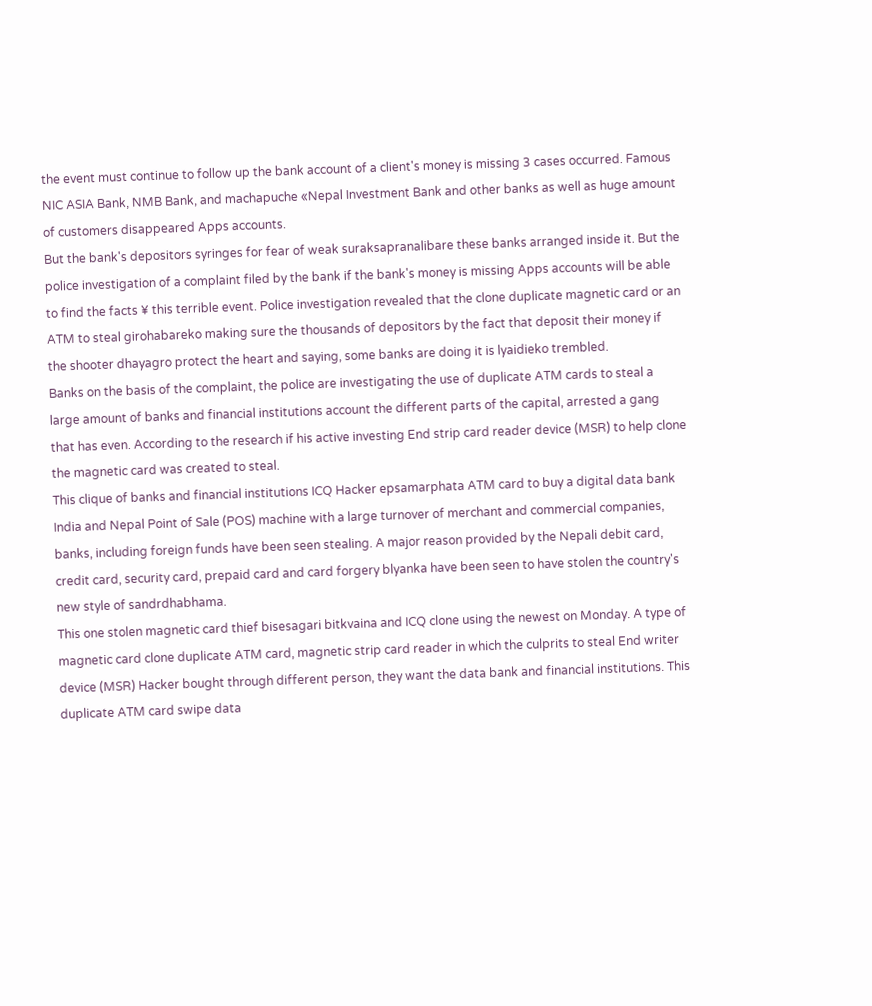the event must continue to follow up the bank account of a client's money is missing 3 cases occurred. Famous NIC ASIA Bank, NMB Bank, and machapuche «Nepal Investment Bank and other banks as well as huge amount of customers disappeared Apps accounts.
But the bank's depositors syringes for fear of weak suraksapranalibare these banks arranged inside it. But the police investigation of a complaint filed by the bank if the bank's money is missing Apps accounts will be able to find the facts ¥ this terrible event. Police investigation revealed that the clone duplicate magnetic card or an ATM to steal girohabareko making sure the thousands of depositors by the fact that deposit their money if the shooter dhayagro protect the heart and saying, some banks are doing it is lyaidieko trembled.
Banks on the basis of the complaint, the police are investigating the use of duplicate ATM cards to steal a large amount of banks and financial institutions account the different parts of the capital, arrested a gang that has even. According to the research if his active investing End strip card reader device (MSR) to help clone the magnetic card was created to steal.
This clique of banks and financial institutions ICQ Hacker epsamarphata ATM card to buy a digital data bank India and Nepal Point of Sale (POS) machine with a large turnover of merchant and commercial companies, banks, including foreign funds have been seen stealing. A major reason provided by the Nepali debit card, credit card, security card, prepaid card and card forgery blyanka have been seen to have stolen the country's new style of sandrdhabhama.
This one stolen magnetic card thief bisesagari bitkvaina and ICQ clone using the newest on Monday. A type of magnetic card clone duplicate ATM card, magnetic strip card reader in which the culprits to steal End writer device (MSR) Hacker bought through different person, they want the data bank and financial institutions. This duplicate ATM card swipe data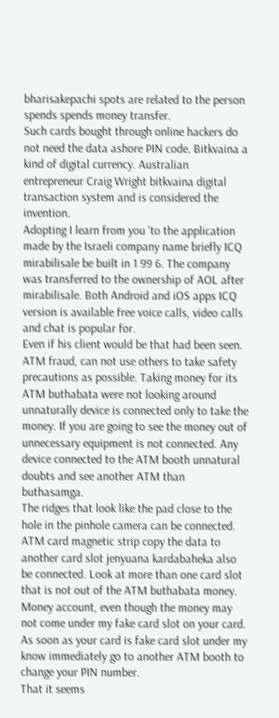bharisakepachi spots are related to the person spends spends money transfer.
Such cards bought through online hackers do not need the data ashore PIN code. Bitkvaina a kind of digital currency. Australian entrepreneur Craig Wright bitkvaina digital transaction system and is considered the invention.
Adopting I learn from you 'to the application made by the Israeli company name briefly ICQ mirabilisale be built in 1 99 6. The company was transferred to the ownership of AOL after mirabilisale. Both Android and iOS apps ICQ version is available free voice calls, video calls and chat is popular for.
Even if his client would be that had been seen.
ATM fraud, can not use others to take safety precautions as possible. Taking money for its ATM buthabata were not looking around unnaturally device is connected only to take the money. If you are going to see the money out of unnecessary equipment is not connected. Any device connected to the ATM booth unnatural doubts and see another ATM than buthasamga.
The ridges that look like the pad close to the hole in the pinhole camera can be connected. ATM card magnetic strip copy the data to another card slot jenyuana kardabaheka also be connected. Look at more than one card slot that is not out of the ATM buthabata money. Money account, even though the money may not come under my fake card slot on your card. As soon as your card is fake card slot under my know immediately go to another ATM booth to change your PIN number.
That it seems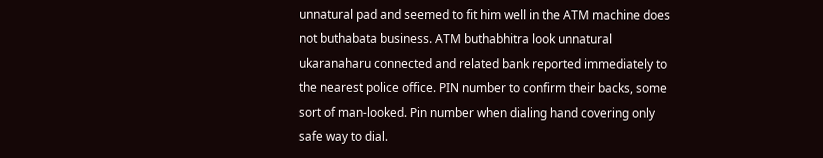unnatural pad and seemed to fit him well in the ATM machine does not buthabata business. ATM buthabhitra look unnatural ukaranaharu connected and related bank reported immediately to the nearest police office. PIN number to confirm their backs, some sort of man-looked. Pin number when dialing hand covering only safe way to dial.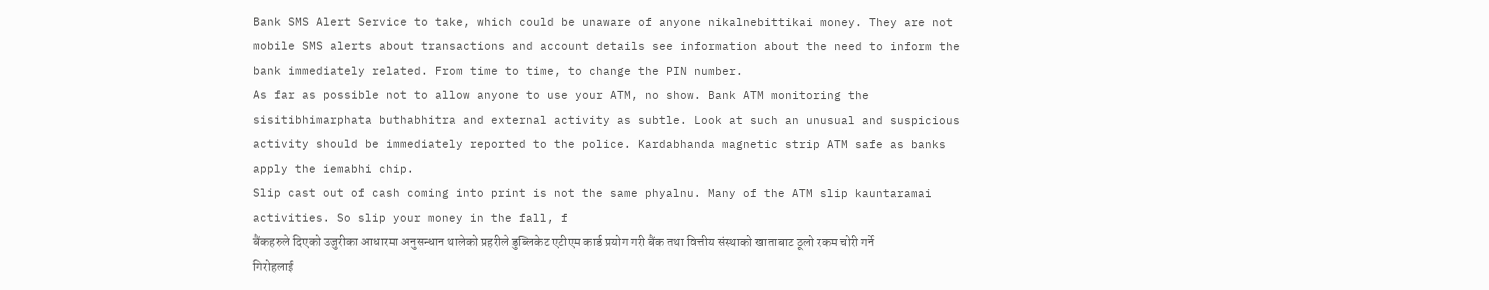Bank SMS Alert Service to take, which could be unaware of anyone nikalnebittikai money. They are not mobile SMS alerts about transactions and account details see information about the need to inform the bank immediately related. From time to time, to change the PIN number.
As far as possible not to allow anyone to use your ATM, no show. Bank ATM monitoring the sisitibhimarphata buthabhitra and external activity as subtle. Look at such an unusual and suspicious activity should be immediately reported to the police. Kardabhanda magnetic strip ATM safe as banks apply the iemabhi chip.
Slip cast out of cash coming into print is not the same phyalnu. Many of the ATM slip kauntaramai activities. So slip your money in the fall, f
बैंकहरुले दिएको उजुरीका आधारमा अनुसन्धान थालेको प्रहरीले डुब्लिकेट एटीएम कार्ड प्रयोग गरी बैंक तथा वित्तीय संस्थाको खाताबाट ठूलो रकम चोरी गर्ने गिरोहलाई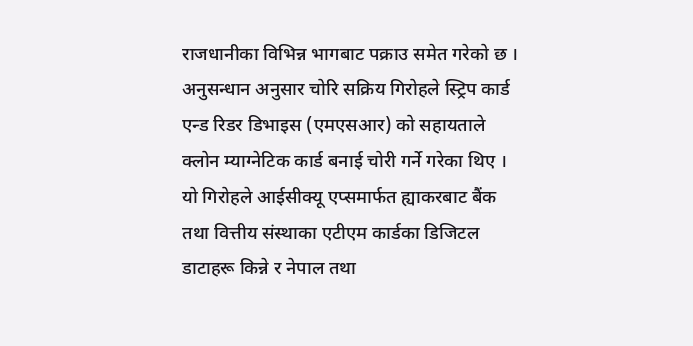राजधानीका विभिन्न भागबाट पक्राउ समेत गरेको छ । अनुसन्धान अनुसार चोरि सक्रिय गिरोहले स्ट्रिप कार्ड एन्ड रिडर डिभाइस (एमएसआर) को सहायताले क्लोन म्याग्नेटिक कार्ड बनाई चोरी गर्ने गरेका थिए ।
यो गिरोहले आईसीक्यू एप्समार्फत ह्याकरबाट बैंक तथा वित्तीय संस्थाका एटीएम कार्डका डिजिटल डाटाहरू किन्ने र नेपाल तथा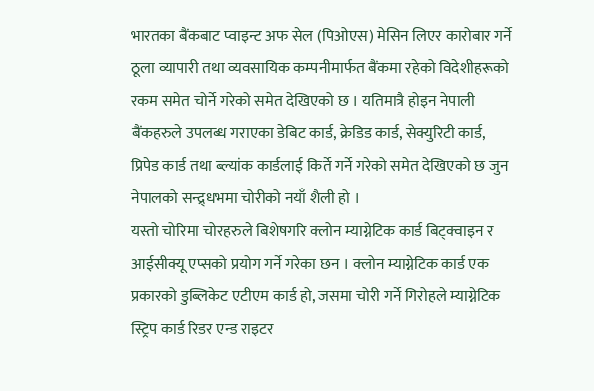भारतका बैंकबाट प्वाइन्ट अफ सेल (पिओएस) मेसिन लिएर कारोबार गर्ने ठूला व्यापारी तथा व्यवसायिक कम्पनीमार्फत बैंकमा रहेको विदेशीहरूको रकम समेत चोर्ने गरेको समेत देखिएको छ । यतिमात्रै होइन नेपाली बैंकहरुले उपलब्ध गराएका डेबिट कार्ड, क्रेडिड कार्ड, सेक्युरिटी कार्ड, प्रिपेड कार्ड तथा ब्ल्यांक कार्डलाई किर्ते गर्ने गरेको समेत देखिएको छ जुन नेपालको सन्द्र्धभमा चोरीको नयाँ शैली हो ।
यस्तो चोरिमा चोरहरुले बिशेषगरि क्लोन म्याग्नेटिक कार्ड बिट्क्वाइन र आईसीक्यू एप्सको प्रयोग गर्ने गरेका छन । क्लोन म्याग्नेटिक कार्ड एक प्रकारको डुब्लिकेट एटीएम कार्ड हो, जसमा चोरी गर्ने गिरोहले म्याग्नेटिक स्ट्रिप कार्ड रिडर एन्ड राइटर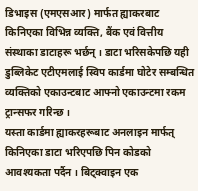डिभाइस (एमएसआर) मार्फत ह्याकरबाट किनिएका विभिन्न व्यक्ति, बैंक एवं वित्तीय संस्थाका डाटाहरू भर्छन् । डाटा भरिसकेपछि यही डुब्लिकेट एटीएमलाई स्विप कार्डमा घोटेर सम्बन्धित व्यक्तिको एकाउन्टबाट आफ्नो एकाउन्टमा रकम ट्रान्सफर गरिन्छ ।
यस्ता कार्डमा ह्याकरहरूबाट अनलाइन मार्फत् किनिएका डाटा भरिएपछि पिन कोडको आवश्यकता पर्दैन । बिट्क्वाइन एक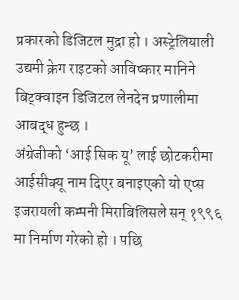प्रकारको डिजिटल मुद्रा हो । अस्ट्रेलियाली उद्यमी क्रेग राइटको आविष्कार मानिने बिट्क्वाइन डिजिटल लेनदेन प्रणालीमा आबद्ध हुन्छ ।
अंग्रेजीको ‘आई सिक यू’ लाई छोटकरीमा आईसीक्यू नाम दिएर बनाइएको यो एप्स इजरायली कम्पनी मिराबिलिसले सन् १९९६ मा निर्माण गरेको हो । पछि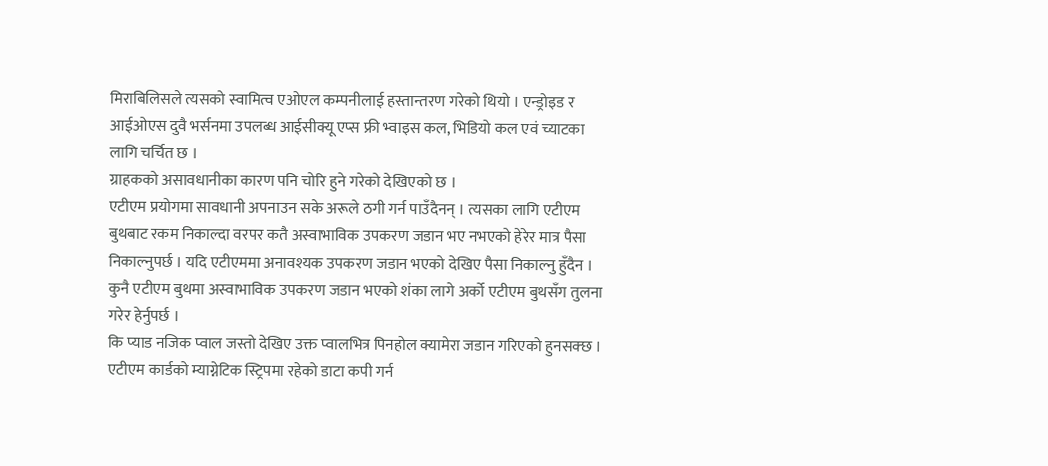मिराबिलिसले त्यसको स्वामित्व एओएल कम्पनीलाई हस्तान्तरण गरेको थियो । एन्ड्रोइड र आईओएस दुवै भर्सनमा उपलब्ध आईसीक्यू एप्स फ्री भ्वाइस कल, भिडियो कल एवं च्याटका लागि चर्चित छ ।
ग्राहकको असावधानीका कारण पनि चोरि हुने गरेको देखिएको छ ।
एटीएम प्रयोगमा सावधानी अपनाउन सके अरूले ठगी गर्न पाउँदैनन् । त्यसका लागि एटीएम बुथबाट रकम निकाल्दा वरपर कतै अस्वाभाविक उपकरण जडान भए नभएको हेरेर मात्र पैसा निकाल्नुपर्छ । यदि एटीएममा अनावश्यक उपकरण जडान भएको देखिए पैसा निकाल्नु हुँदैन । कुनै एटीएम बुथमा अस्वाभाविक उपकरण जडान भएको शंका लागे अर्को एटीएम बुथसँग तुलना गरेर हेर्नुपर्छ ।
कि प्याड नजिक प्वाल जस्तो देखिए उक्त प्वालभित्र पिनहोल क्यामेरा जडान गरिएको हुनसक्छ । एटीएम कार्डको म्याग्नेटिक स्ट्रिपमा रहेको डाटा कपी गर्न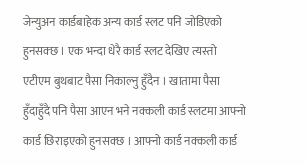जेन्युअन कार्डबाहेक अन्य कार्ड स्लट पनि जोडिएको हुनसक्छ । एक भन्दा धेरै कार्ड स्लट देखिए त्यस्तो एटीएम बुथबाट पैसा निकाल्नु हुँदैन । खातामा पैसा हुँदाहुँदै पनि पैसा आएन भने नक्कली कार्ड स्लटमा आफ्नो कार्ड छिराइएको हुनसक्छ । आफ्नो कार्ड नक्कली कार्ड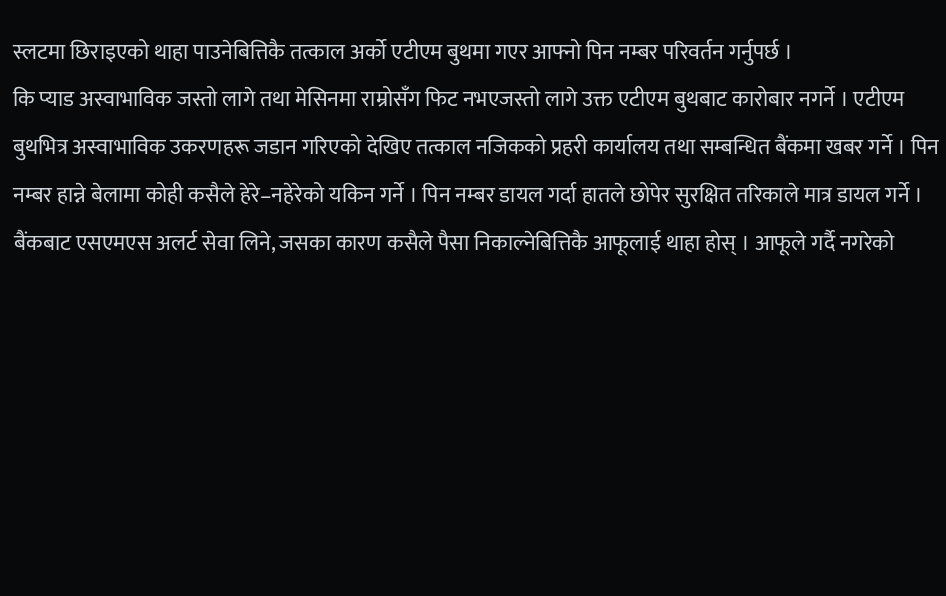स्लटमा छिराइएको थाहा पाउनेबित्तिकै तत्काल अर्को एटीएम बुथमा गएर आफ्नो पिन नम्बर परिवर्तन गर्नुपर्छ ।
कि प्याड अस्वाभाविक जस्तो लागे तथा मेसिनमा राम्रोसँग फिट नभएजस्तो लागे उक्त एटीएम बुथबाट कारोबार नगर्ने । एटीएम बुथभित्र अस्वाभाविक उकरणहरू जडान गरिएको देखिए तत्काल नजिकको प्रहरी कार्यालय तथा सम्बन्धित बैंकमा खबर गर्ने । पिन नम्बर हान्ने बेलामा कोही कसैले हेरे–नहेरेको यकिन गर्ने । पिन नम्बर डायल गर्दा हातले छोपेर सुरक्षित तरिकाले मात्र डायल गर्ने ।
बैंकबाट एसएमएस अलर्ट सेवा लिने, जसका कारण कसैले पैसा निकाल्नेबित्तिकै आफूलाई थाहा होस् । आफूले गर्दै नगरेको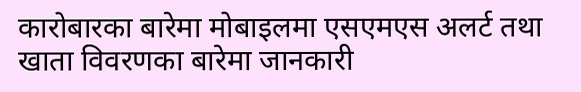कारोबारका बारेमा मोबाइलमा एसएमएस अलर्ट तथा खाता विवरणका बारेमा जानकारी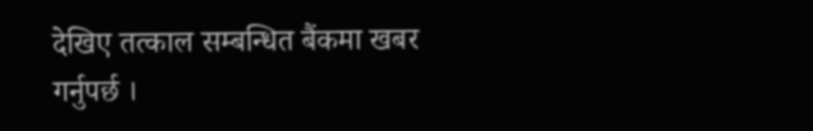देखिए तत्काल सम्बन्धित बैंकमा खबर गर्नुपर्छ ।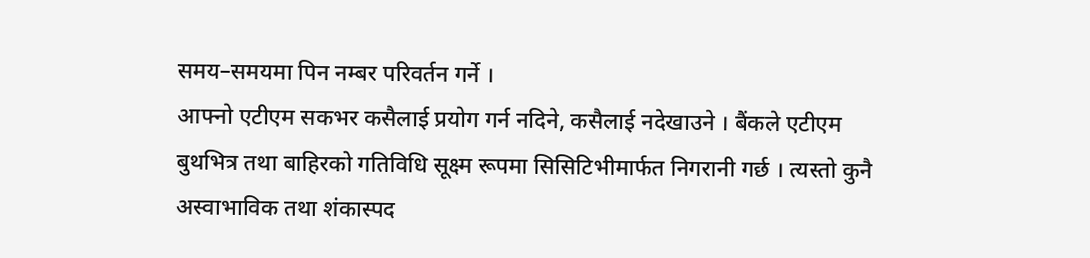समय–समयमा पिन नम्बर परिवर्तन गर्ने ।
आफ्नो एटीएम सकभर कसैलाई प्रयोग गर्न नदिने, कसैलाई नदेखाउने । बैंकले एटीएम बुथभित्र तथा बाहिरको गतिविधि सूक्ष्म रूपमा सिसिटिभीमार्फत निगरानी गर्छ । त्यस्तो कुनै अस्वाभाविक तथा शंकास्पद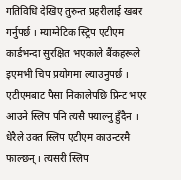गतिविधि देखिए तुरुन्त प्रहरीलाई खबर गर्नुपर्छ । म्याग्नेटिक स्ट्रिप एटीएम कार्डभन्दा सुरक्षित भएकाले बैंकहरूले इएमभी चिप प्रयोगमा ल्याउनुपर्छ ।
एटीएमबाट पैसा निकालेपछि प्रिन्ट भएर आउने स्लिप पनि त्यसै फ्याल्नु हुँदैन । धेरैले उक्त स्लिप एटीएम काउन्टरमै फाल्छन् । त्यसरी स्लिप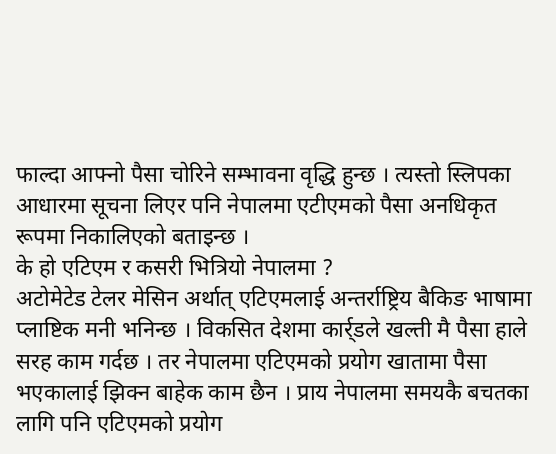फाल्दा आफ्नो पैसा चोरिने सम्भावना वृद्धि हुन्छ । त्यस्तो स्लिपका आधारमा सूचना लिएर पनि नेपालमा एटीएमको पैसा अनधिकृत रूपमा निकालिएको बताइन्छ ।
के हो एटिएम र कसरी भित्रियो नेपालमा ?
अटोमेटेड टेलर मेसिन अर्थात् एटिएमलाई अन्तर्राष्ट्रिय बैकिङ भाषामा प्लाष्टिक मनी भनिन्छ । विकसित देशमा कार्र्डले खल्ती मै पैसा हाले सरह काम गर्दछ । तर नेपालमा एटिएमको प्रयोग खातामा पैसा भएकालाई झिक्न बाहेक काम छैन । प्राय नेपालमा समयकै बचतका लागि पनि एटिएमको प्रयोग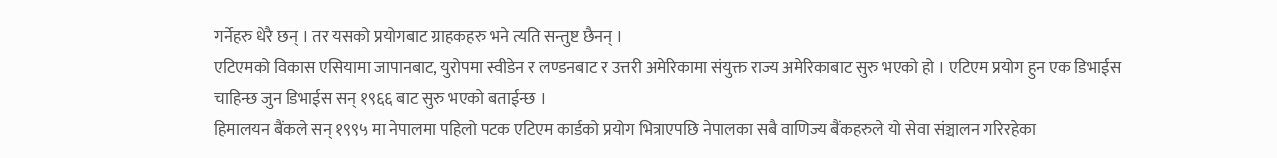गर्नेहरु धेरै छन् । तर यसको प्रयोगबाट ग्राहकहरु भने त्यति सन्तुष्ट छैनन् ।
एटिएमको विकास एसियामा जापानबाट, युरोपमा स्वीडेन र लण्डनबाट र उत्तरी अमेरिकामा संयुक्त राज्य अमेरिकाबाट सुरु भएको हो । एटिएम प्रयोग हुन एक डिभाईस चाहिन्छ जुन डिभाईस सन् १९६६ बाट सुरु भएको बताईन्छ ।
हिमालयन बैंकले सन् १९९५ मा नेपालमा पहिलो पटक एटिएम कार्डको प्रयोग भित्राएपछि नेपालका सबै वाणिज्य बैंकहरुले यो सेवा संञ्चालन गरिरहेका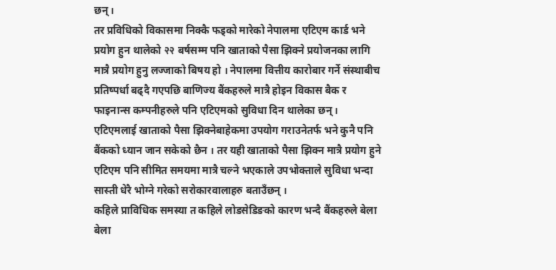छन् ।
तर प्रविधिको विकासमा निक्कै फड्को मारेको नेपालमा एटिएम कार्ड भने प्रयोग हुन थालेको २२ बर्षसम्म पनि खाताको पैसा झिक्ने प्रयोजनका लागि मात्रै प्रयोग हुनु लज्जाको बिषय हो । नेपालमा वित्तीय कारोबार गर्ने संस्थाबीच प्रतिष्पर्धा बढ्दै गएपछि बाणिज्य बैंकहरुले मात्रै होइन विकास बैक र फाइनान्स कम्पनीहरुले पनि एटिएमको सुविधा दिन थालेका छन् ।
एटिएमलाई खाताको पैसा झिक्नेबाहेकमा उपयोग गराउनेतर्फ भने कुनै पनि बैंकको ध्यान जान सकेको छैन । तर यही खाताको पैसा झिक्न मात्रै प्रयोग हुने एटिएम पनि सीमित समयमा मात्रै चल्ने भएकाले उपभोक्ताले सुविधा भन्दा सास्ती धेरै भोग्ने गरेको सरोकारवालाहरु बताउँछन् ।
कहिले प्राविधिक समस्या त कहिले लोडसेडिङको कारण भन्दै बैंकहरुले बेला बेला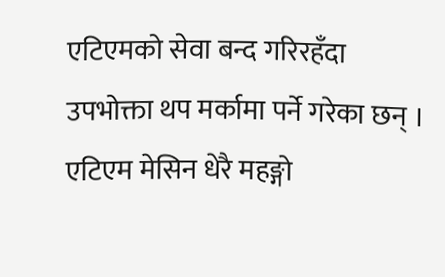एटिएमको सेवा बन्द गरिरहँदा उपभोक्ता थप मर्कामा पर्ने गरेका छन् ।
एटिएम मेसिन धेरै महङ्गो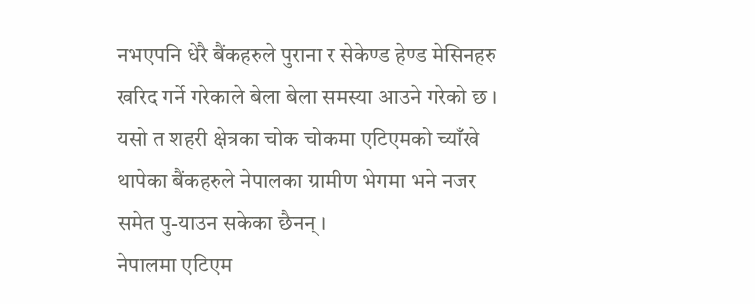नभएपनि धेरै बैंकहरुले पुराना र सेकेण्ड हेण्ड मेसिनहरु खरिद गर्ने गरेकाले बेला बेला समस्या आउने गरेको छ । यसो त शहरी क्षेत्रका चोक चोकमा एटिएमको च्याँखे थापेका बैंकहरुले नेपालका ग्रामीण भेगमा भने नजर समेत पु-याउन सकेका छैनन् ।
नेपालमा एटिएम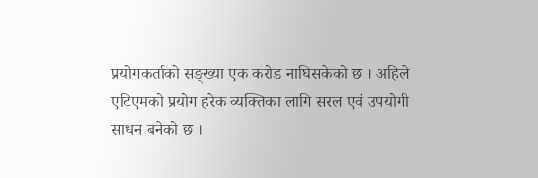प्रयोगकर्ताको सङ्ख्या एक करोड नाघिसकेको छ । अहिले एटिएमको प्रयोग हरेक व्यक्तिका लागि सरल एवं उपयोगी साधन बनेको छ ।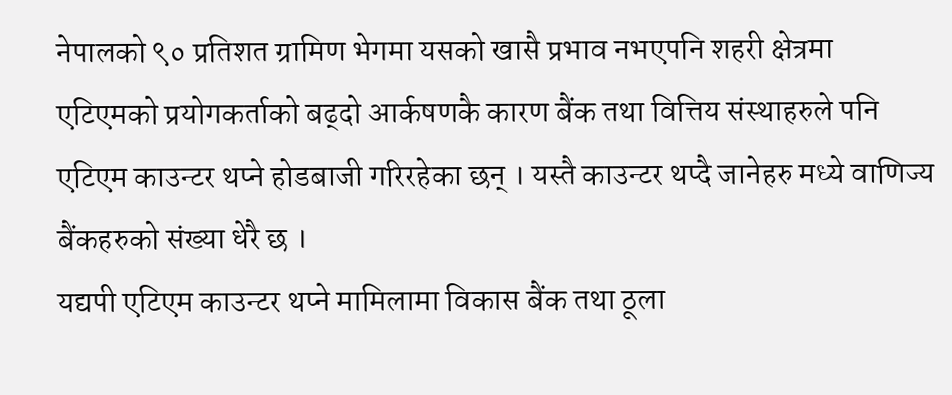नेपालको ९० प्रतिशत ग्रामिण भेगमा यसको खासै प्रभाव नभएपनि शहरी क्षेत्रमा एटिएमको प्रयोगकर्ताको बढ्दो आर्कषणकै कारण बैंक तथा वित्तिय संस्थाहरुले पनि एटिएम काउन्टर थप्ने होडबाजी गरिरहेका छन् । यस्तै काउन्टर थप्दै जानेहरु मध्ये वाणिज्य बैंकहरुको संख्या धेरै छ ।
यद्यपी एटिएम काउन्टर थप्ने मामिलामा विकास बैंक तथा ठूला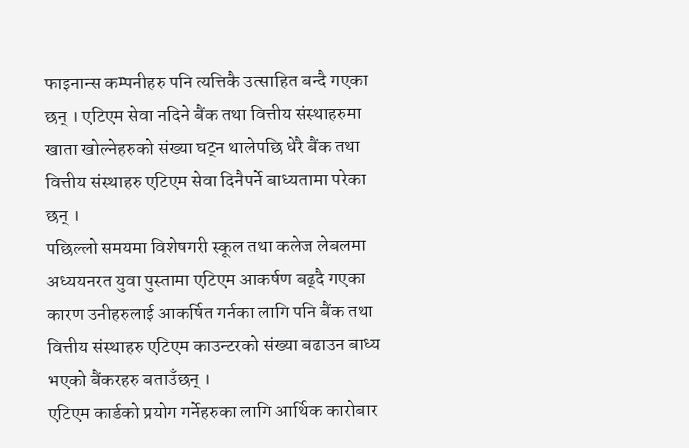फाइनान्स कम्पनीहरु पनि त्यत्तिकै उत्साहित बन्दै गएका छन् । एटिएम सेवा नदिने बैंक तथा वित्तीय संस्थाहरुमा खाता खोल्नेहरुको संख्या घट्न थालेपछि धेरै बैंक तथा वित्तीय संस्थाहरु एटिएम सेवा दिनैपर्ने बाध्यतामा परेका छन् ।
पछिल्लो समयमा विशेषगरी स्कूल तथा कलेज लेबलमा अध्ययनरत युवा पुस्तामा एटिएम आकर्षण बढ्दै गएका कारण उनीहरुलाई आकर्षित गर्नका लागि पनि बैंक तथा वित्तीय संस्थाहरु एटिएम काउन्टरको संख्या बढाउन बाध्य भएको बैंकरहरु बताउँछन् ।
एटिएम कार्डको प्रयोग गर्नेहरुका लागि आर्थिक कारोबार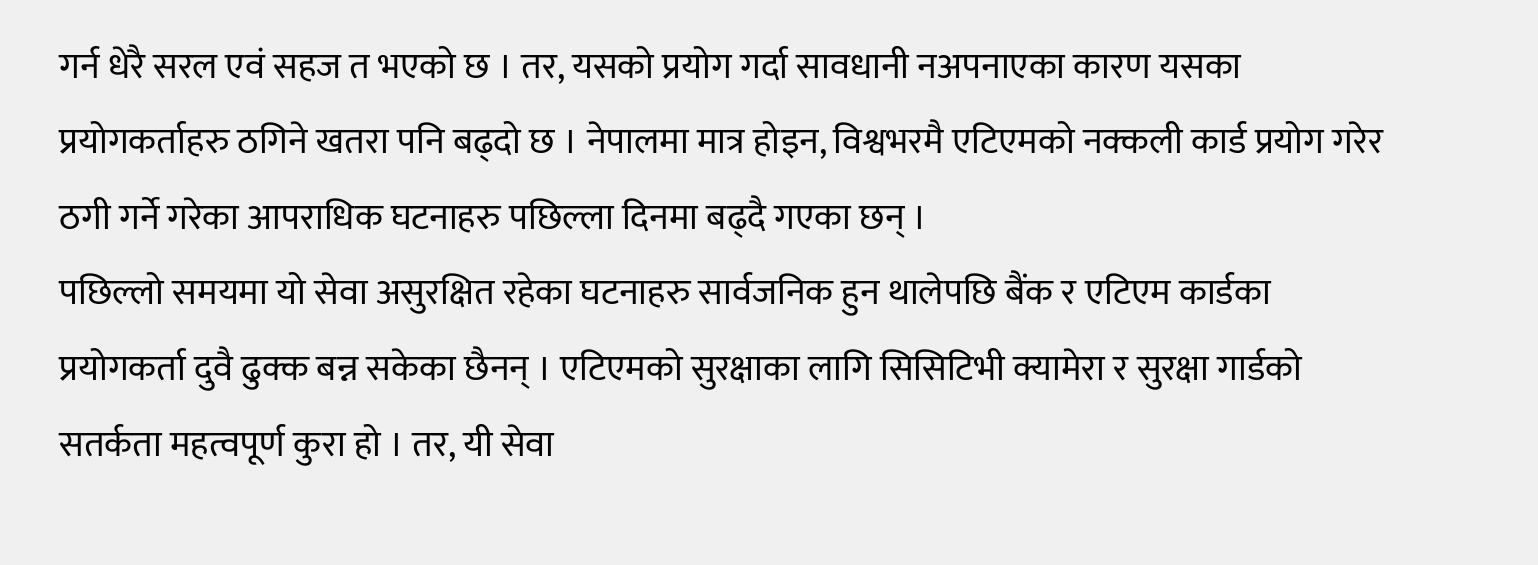गर्न धेरै सरल एवं सहज त भएको छ । तर, यसको प्रयोग गर्दा सावधानी नअपनाएका कारण यसका प्रयोगकर्ताहरु ठगिने खतरा पनि बढ्दो छ । नेपालमा मात्र होइन, विश्वभरमै एटिएमको नक्कली कार्ड प्रयोग गरेर ठगी गर्ने गरेका आपराधिक घटनाहरु पछिल्ला दिनमा बढ्दै गएका छन् ।
पछिल्लो समयमा यो सेवा असुरक्षित रहेका घटनाहरु सार्वजनिक हुन थालेपछि बैंक र एटिएम कार्डका प्रयोगकर्ता दुवै ढुक्क बन्न सकेका छैनन् । एटिएमको सुरक्षाका लागि सिसिटिभी क्यामेरा र सुरक्षा गार्डको सतर्कता महत्वपूर्ण कुरा हो । तर, यी सेवा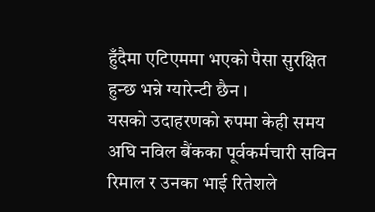हुँदैमा एटिएममा भएको पैसा सुरक्षित हुन्छ भन्ने ग्यारेन्टी छैन ।
यसको उदाहरणको रुपमा केही समय अघि नविल बैंकका पूर्वकर्मचारी सविन रिमाल र उनका भाई रितेशले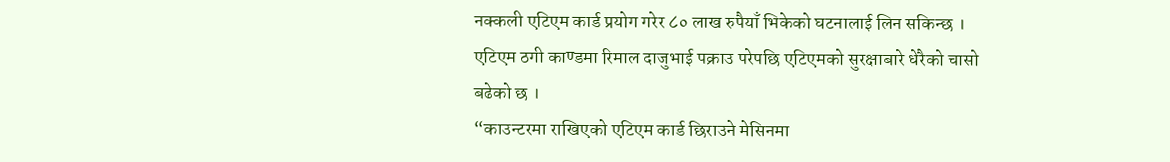नक्कली एटिएम कार्ड प्रयोग गरेर ८० लाख रुपैयाँ भिकेको घटनालाई लिन सकिन्छ । एटिएम ठगी काण्डमा रिमाल दाजुभाई पक्राउ परेपछि एटिएमको सुरक्षाबारे धेरैको चासो बढेको छ ।
“काउन्टरमा राखिएको एटिएम कार्ड छिराउने मेसिनमा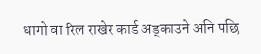धागो वा रिल राखेर कार्ड अड्काउने अनि पछि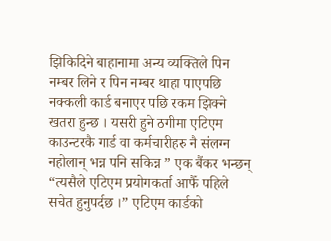झिकिदिने बाहानामा अन्य व्यक्तिले पिन नम्बर लिने र पिन नम्बर थाहा पाएपछि नक्कली कार्ड बनाएर पछि रकम झिक्ने खतरा हुन्छ । यसरी हुने ठगीमा एटिएम काउन्टरकै गार्ड वा कर्मचारीहरु नै संलग्न नहोलान् भन्न पनि सकिन्न ” एक बैंकर भन्छन् “त्यसैले एटिएम प्रयोगकर्ता आफैँ पहिले सचेत हुनुपर्दछ ।” एटिएम कार्डको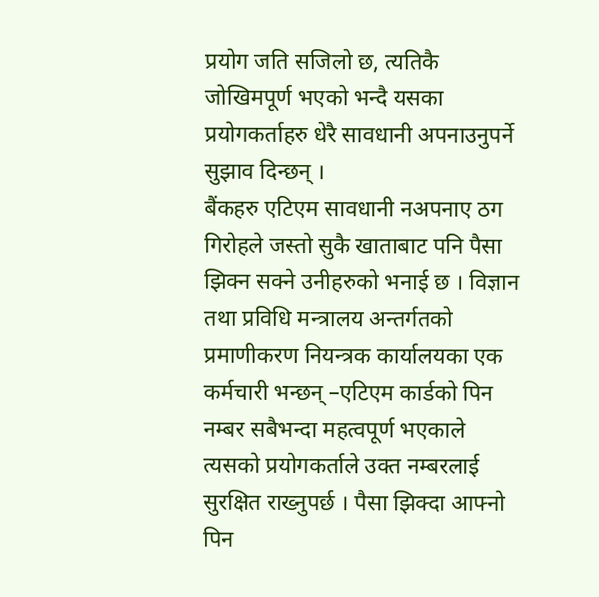प्रयोग जति सजिलो छ, त्यतिकै जोखिमपूर्ण भएको भन्दै यसका प्रयोगकर्ताहरु धेरै सावधानी अपनाउनुपर्ने सुझाव दिन्छन् ।
बैंकहरु एटिएम सावधानी नअपनाए ठग गिरोहले जस्तो सुकै खाताबाट पनि पैसा झिक्न सक्ने उनीहरुको भनाई छ । विज्ञान तथा प्रविधि मन्त्रालय अन्तर्गतको प्रमाणीकरण नियन्त्रक कार्यालयका एक कर्मचारी भन्छन् –एटिएम कार्डको पिन नम्बर सबैभन्दा महत्वपूर्ण भएकाले त्यसको प्रयोगकर्ताले उक्त नम्बरलाई सुरक्षित राख्नुपर्छ । पैसा झिक्दा आफ्नो पिन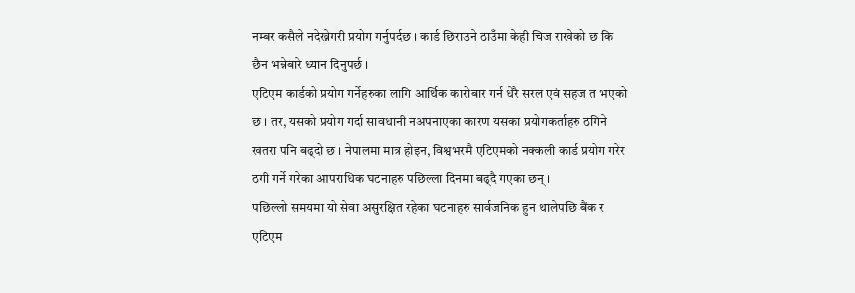नम्बर कसैले नदेख्नेगरी प्रयोग गर्नुपर्दछ । कार्ड छिराउने ठाउँमा केही चिज राखेको छ कि छैन भन्नेबारे ध्यान दिनुपर्छ ।
एटिएम कार्डको प्रयोग गर्नेहरुका लागि आर्थिक कारोबार गर्न धेरै सरल एवं सहज त भएको छ । तर, यसको प्रयोग गर्दा सावधानी नअपनाएका कारण यसका प्रयोगकर्ताहरु ठगिने खतरा पनि बढ्दो छ । नेपालमा मात्र होइन, विश्वभरमै एटिएमको नक्कली कार्ड प्रयोग गरेर ठगी गर्ने गरेका आपराधिक घटनाहरु पछिल्ला दिनमा बढ्दै गएका छन् ।
पछिल्लो समयमा यो सेवा असुरक्षित रहेका घटनाहरु सार्वजनिक हुन थालेपछि बैंक र एटिएम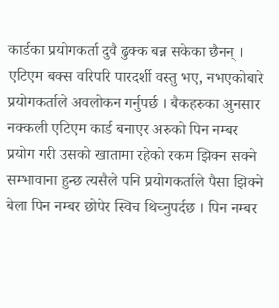कार्डका प्रयोगकर्ता दुवै ढुक्क बन्न सकेका छैनन् ।
एटिएम बक्स वरिपरि पारदर्शी वस्तु भए, नभएकोबारे प्रयोगकर्ताले अवलोकन गर्नुपर्छ । बैकहरुका अुनसार नक्कली एटिएम कार्ड बनाएर अरुको पिन नम्बर प्रयोग गरी उसको खातामा रहेको रकम झिक्न सक्ने सम्भावाना हुन्छ त्यसैले पनि प्रयोगकर्ताले पैसा झिक्ने बेला पिन नम्बर छोपेर स्विच थिच्नुपर्दछ । पिन नम्बर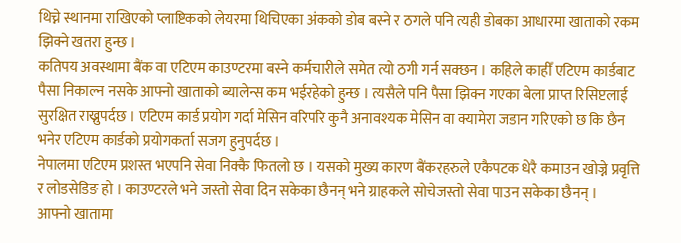थिच्ने स्थानमा राखिएको प्लाष्टिकको लेयरमा थिचिएका अंकको डोब बस्ने र ठगले पनि त्यही डोबका आधारमा खाताको रकम झिक्ने खतरा हुन्छ ।
कतिपय अवस्थामा बैंक वा एटिएम काउण्टरमा बस्ने कर्मचारीले समेत त्यो ठगी गर्न सक्छन । कहिले काहीँ एटिएम कार्डबाट पैसा निकाल्न नसके आफ्नो खाताको ब्यालेन्स कम भईरहेको हुन्छ । त्यसैले पनि पैसा झिक्न गएका बेला प्राप्त रिसिप्टलाई सुरक्षित राख्नुपर्दछ । एटिएम कार्ड प्रयोग गर्दा मेसिन वरिपरि कुनै अनावश्यक मेसिन वा क्यामेरा जडान गरिएको छ कि छैन भनेर एटिएम कार्डको प्रयोगकर्ता सजग हुनुपर्दछ ।
नेपालमा एटिएम प्रशस्त भएपनि सेवा निक्कै फितलो छ । यसको मुख्य कारण बैंकरहरुले एकैपटक धेरै कमाउन खोज्ने प्रवृत्ति र लोडसेडिङ हो । काउण्टरले भने जस्तो सेवा दिन सकेका छैनन् भने ग्राहकले सोचेजस्तो सेवा पाउन सकेका छैनन् ।
आफ्नो खातामा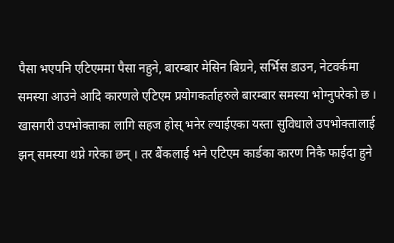पैसा भएपनि एटिएममा पैसा नहुने, बारम्बार मेसिन बिग्रने, सर्भिस डाउन, नेटवर्कमा समस्या आउने आदि कारणले एटिएम प्रयोगकर्ताहरुले बारम्बार समस्या भोग्नुपरेको छ । खासगरी उपभोक्ताका लागि सहज होस् भनेर ल्याईएका यस्ता सुविधाले उपभोक्तालाई झन् समस्या थप्ने गरेका छन् । तर बैंकलाई भने एटिएम कार्डका कारण निकै फाईदा हुने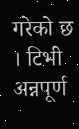गरेको छ । टिभी अन्नपूर्ण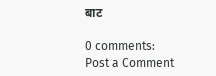बाट

0 comments:
Post a Comment